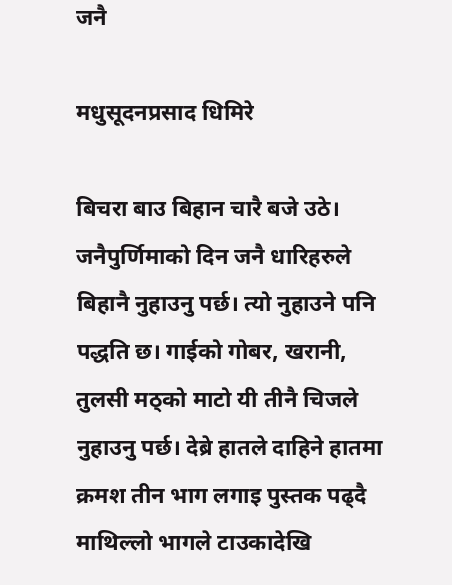जनै

मधुसूदनप्रसाद धिमिरे

बिचरा बाउ बिहान चारै बजे उठे। जनैपुर्णिमाको दिन जनै धारिहरुले बिहानै नुहाउनु पर्छ। त्यो नुहाउने पनि पद्धति छ। गाईको गोबर, खरानी, तुलसी मठ्को माटो यी तीनै चिजले नुहाउनु पर्छ। देब्रे हातले दाहिने हातमा क्रमश तीन भाग लगाइ पुस्तक पढ्दै माथिल्लो भागले टाउकादेखि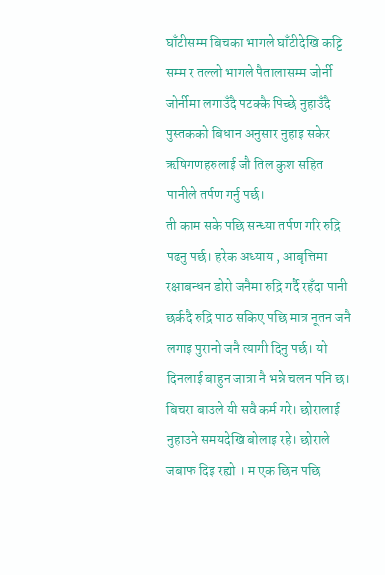घाँटीसम्म बिचका भागले घाँटीदेखि कट्टि सम्म र तल्लो भागले पैतालासम्म जोर्नी जोर्नीमा लगाउँदै पटक्कै पिच्छे नुहाउँदै पुस्तकको बिधान अनुसार नुहाइ सकेर ऋषिगणहरुलाई जौ तिल कुश सहित पानीले तर्पण गर्नु पर्छ।
ती काम सके पछि सन्ध्या तर्पण गरि रुद्रि पढनु पर्छ। हरेक अध्याय , आबृत्तिमा रक्षाबन्धन डोरो जनैमा रुद्रि गर्दै रहँदा पानी छर्कदै रुद्रि पाठ सकिए पछि मात्र नूतन जनै लगाइ पुरानो जनै त्यागी दिनु पर्छ। यो दिनलाई बाहुन जात्रा नै भन्ने चलन पनि छ।
बिचरा बाउले यी सवै कर्म गरे। छोरालाई नुहाउने समयदेखि बोलाइ रहे। छोराले जबाफ दिइ रह्यो । म एक छिन पछि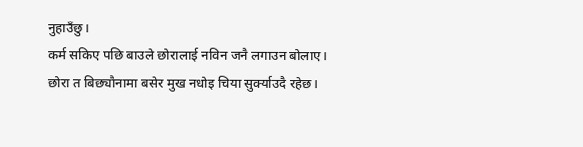नुहाउँछु।
कर्म सकिए पछि बाउले छोरालाई नविन जनै लगाउन बोलाए। छोरा त बिछ्यौनामा बसेर मुख नधोइ चिया सुर्क्याउदै रहेछ।